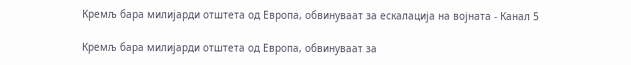Кремљ бара милијарди отштета од Европа, обвинуваат за ескалација на војната - Канал 5

Кремљ бара милијарди отштета од Европа, обвинуваат за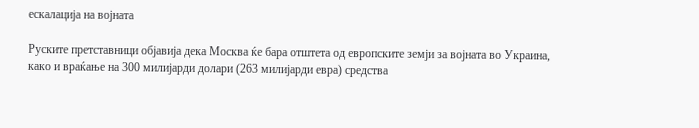ескалација на војната

Руските претставници објавија дека Москва ќе бара отштета од европските земји за војната во Украина, како и враќање на 300 милијарди долари (263 милијарди евра) средства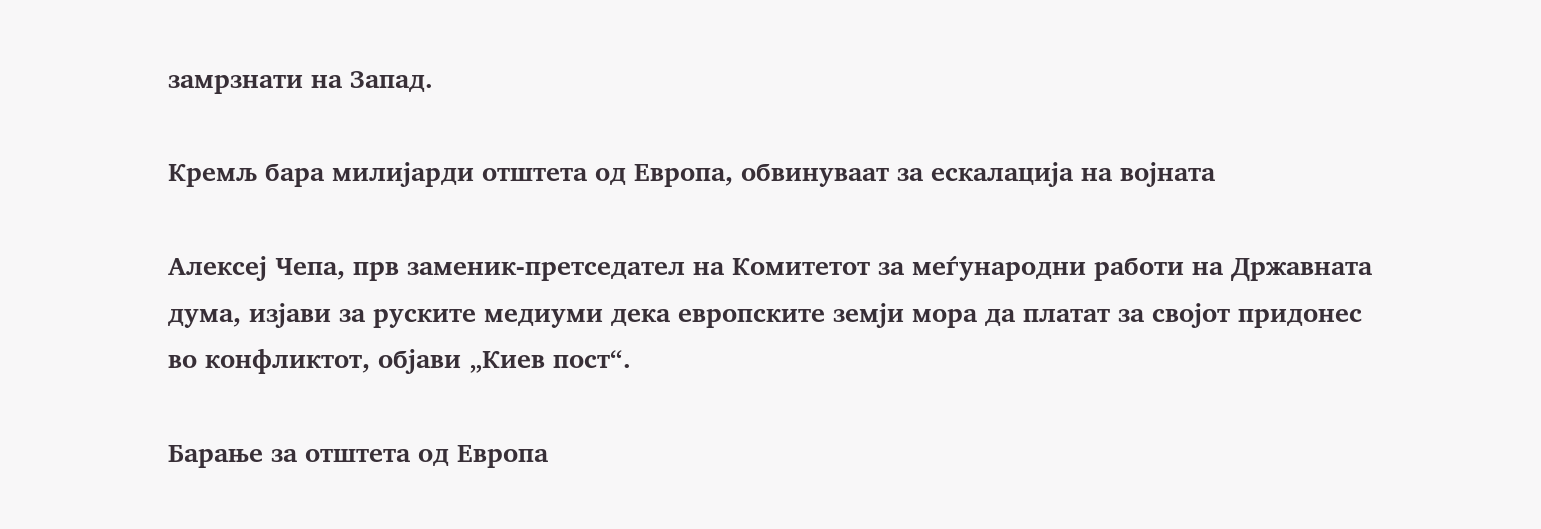замрзнати на Запад.

Кремљ бара милијарди отштета од Европа, обвинуваат за ескалација на војната

Алексеј Чепа, прв заменик-претседател на Комитетот за меѓународни работи на Државната дума, изјави за руските медиуми дека европските земји мора да платат за својот придонес во конфликтот, објави „Киев пост“.

Барање за отштета од Европа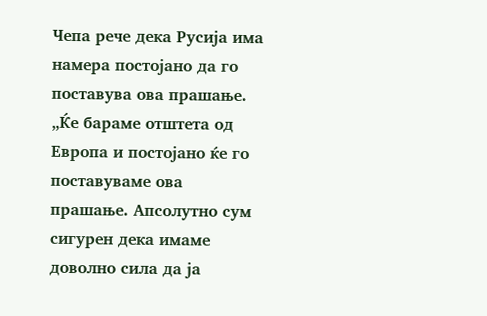Чепа рече дека Русија има намера постојано да го поставува ова прашање. „Ќе бараме отштета од Европа и постојано ќе го поставуваме ова прашање. Апсолутно сум сигурен дека имаме доволно сила да ја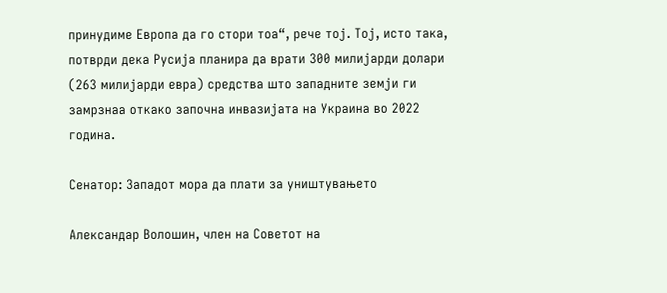принудиме Европа да го стори тоа“, рече тој. Тој, исто така, потврди дека Русија планира да врати 300 милијарди долари (263 милијарди евра) средства што западните земји ги замрзнаа откако започна инвазијата на Украина во 2022 година.

Сенатор: Западот мора да плати за уништувањето

Александар Волошин, член на Советот на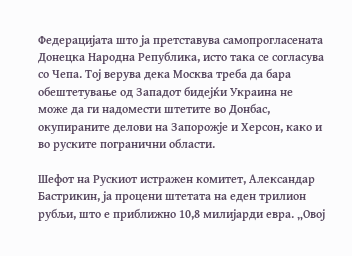Федерацијата што ја претставува самопрогласената Донецка Народна Република, исто така се согласува со Чепа. Тој верува дека Москва треба да бара обештетување од Западот бидејќи Украина не може да ги надомести штетите во Донбас, окупираните делови на Запорожје и Херсон, како и во руските погранични области.

Шефот на Рускиот истражен комитет, Александар Бастрикин, ја процени штетата на еден трилион рубљи, што е приближно 10,8 милијарди евра. „Овој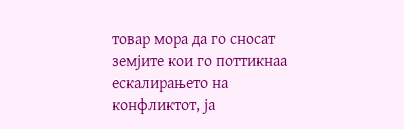товар мора да го сносат земјите кои го поттикнаа ескалирањето на конфликтот, ја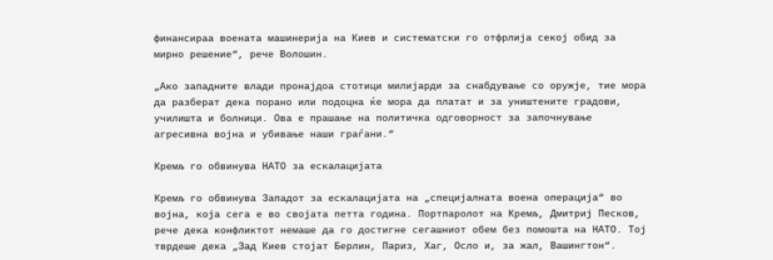финансираа воената машинерија на Киев и систематски го отфрлија секој обид за мирно решение“, рече Волошин.

„Ако западните влади пронајдоа стотици милијарди за снабдување со оружје, тие мора да разберат дека порано или подоцна ќе мора да платат и за уништените градови, училишта и болници. Ова е прашање на политичка одговорност за започнување агресивна војна и убивање наши граѓани.“

Кремљ го обвинува НАТО за ескалацијата

Кремљ го обвинува Западот за ескалацијата на „специјалната воена операција“ во војна, која сега е во својата петта година. Портпаролот на Кремљ, Дмитриј Песков, рече дека конфликтот немаше да го достигне сегашниот обем без помошта на НАТО. Тој тврдеше дека „Зад Киев стојат Берлин, Париз, Хаг, Осло и, за жал, Вашингтон“.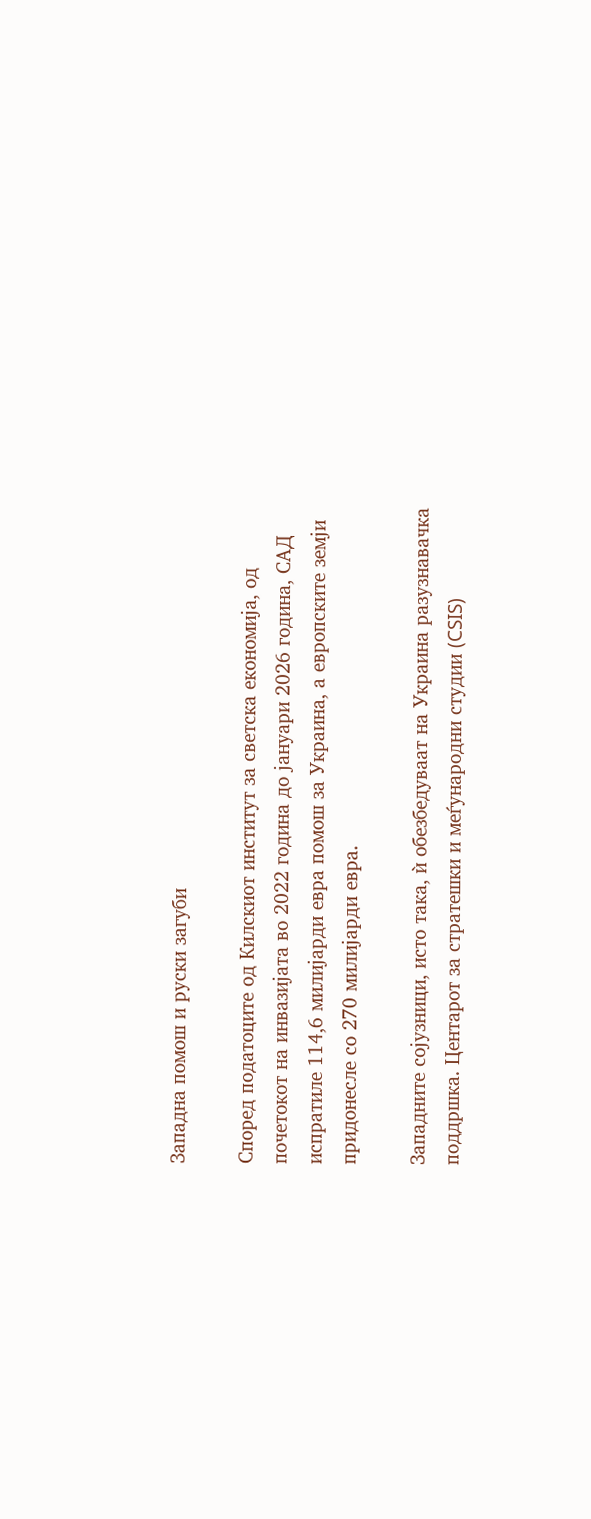Западна помош и руски загуби

Според податоците од Килскиот институт за светска економија, од почетокот на инвазијата во 2022 година до јануари 2026 година, САД испратиле 114,6 милијарди евра помош за Украина, а европските земји придонесле со 270 милијарди евра.

Западните сојузници, исто така, ѝ обезбедуваат на Украина разузнавачка поддршка. Центарот за стратешки и меѓународни студии (CSIS)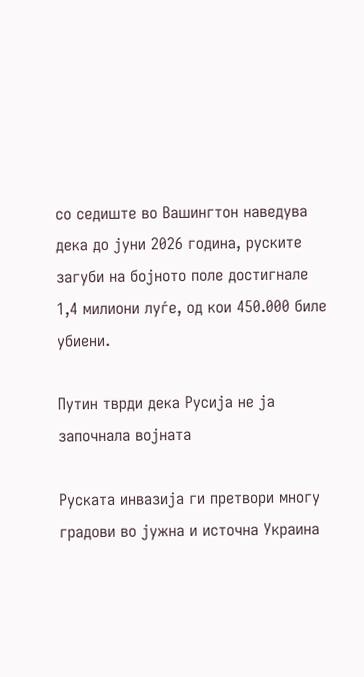со седиште во Вашингтон наведува дека до јуни 2026 година, руските загуби на бојното поле достигнале 1,4 милиони луѓе, од кои 450.000 биле убиени.

Путин тврди дека Русија не ја започнала војната

Руската инвазија ги претвори многу градови во јужна и источна Украина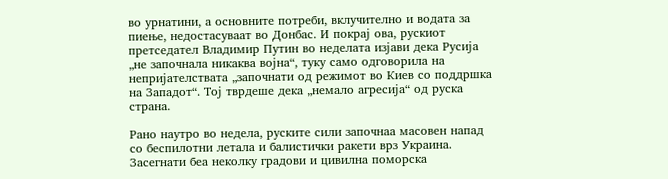во урнатини, а основните потреби, вклучително и водата за пиење, недостасуваат во Донбас. И покрај ова, рускиот претседател Владимир Путин во неделата изјави дека Русија „не започнала никаква војна“, туку само одговорила на непријателствата „започнати од режимот во Киев со поддршка на Западот“. Тој тврдеше дека „немало агресија“ од руска страна.

Рано наутро во недела, руските сили започнаа масовен напад со беспилотни летала и балистички ракети врз Украина. Засегнати беа неколку градови и цивилна поморска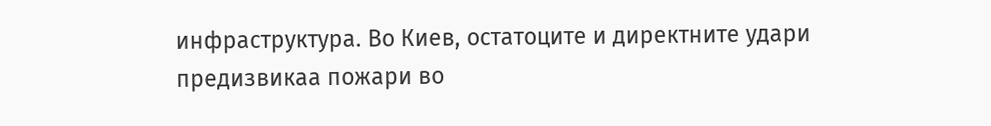инфраструктура. Во Киев, остатоците и директните удари предизвикаа пожари во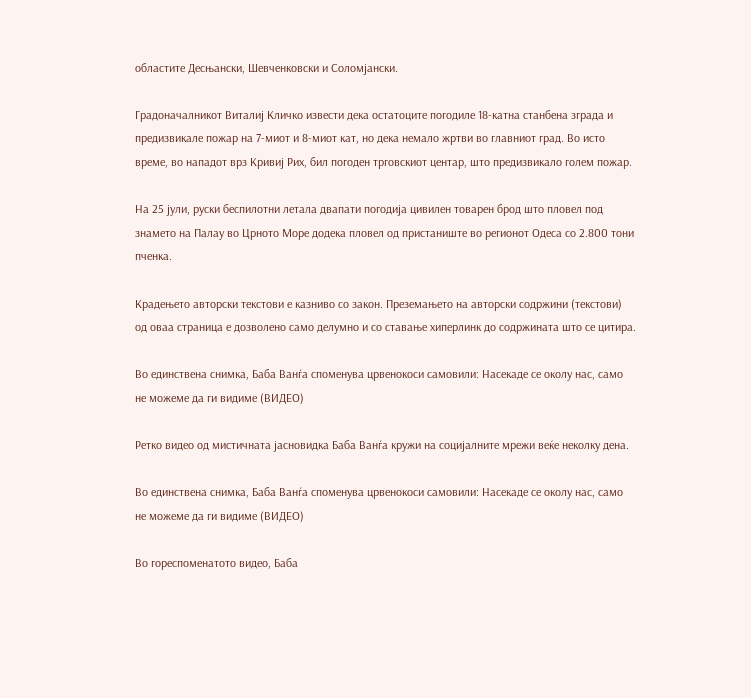областите Десњански, Шевченковски и Соломјански.

Градоначалникот Виталиј Кличко извести дека остатоците погодиле 18-катна станбена зграда и предизвикале пожар на 7-миот и 8-миот кат, но дека немало жртви во главниот град. Во исто време, во нападот врз Кривиј Рих, бил погоден трговскиот центар, што предизвикало голем пожар.

На 25 јули, руски беспилотни летала двапати погодија цивилен товарен брод што пловел под знамето на Палау во Црното Море додека пловел од пристаниште во регионот Одеса со 2.800 тони пченка.

Крадењето авторски текстови е казниво со закон. Преземањето на авторски содржини (текстови) од оваа страница е дозволено само делумно и со ставање хиперлинк до содржината што се цитира.

Во единствена снимка, Баба Ванѓа споменува црвенокоси самовили: Насекаде се околу нас, само не можеме да ги видиме (ВИДЕО)

Ретко видео од мистичната јасновидка Баба Ванѓа кружи на социјалните мрежи веќе неколку дена.

Во единствена снимка, Баба Ванѓа споменува црвенокоси самовили: Насекаде се околу нас, само не можеме да ги видиме (ВИДЕО)

Во гореспоменатото видео, Баба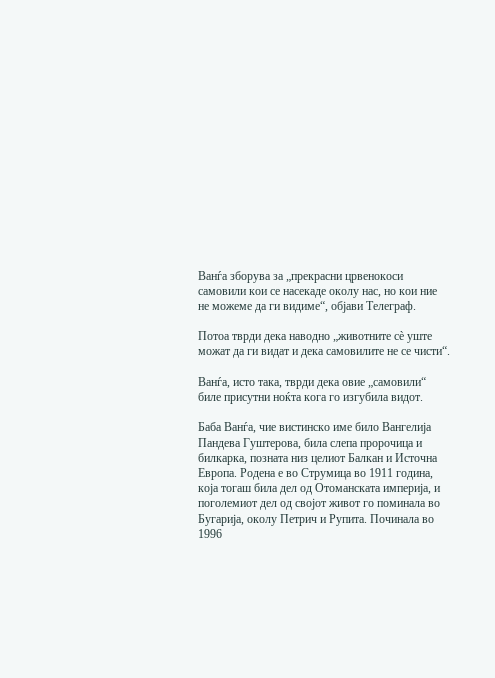Ванѓа зборува за „прекрасни црвенокоси самовили кои се насекаде околу нас, но кои ние не можеме да ги видиме“, објави Телеграф.

Потоа тврди дека наводно „животните сè уште можат да ги видат и дека самовилите не се чисти“.

Ванѓа, исто така, тврди дека овие „самовили“ биле присутни ноќта кога го изгубила видот.

Баба Ванѓа, чие вистинско име било Вангелија Пандева Гуштерова, била слепа пророчица и билкарка, позната низ целиот Балкан и Источна Европа. Родена е во Струмица во 1911 година, која тогаш била дел од Отоманската империја, и поголемиот дел од својот живот го поминала во Бугарија, околу Петрич и Рупита. Починала во 1996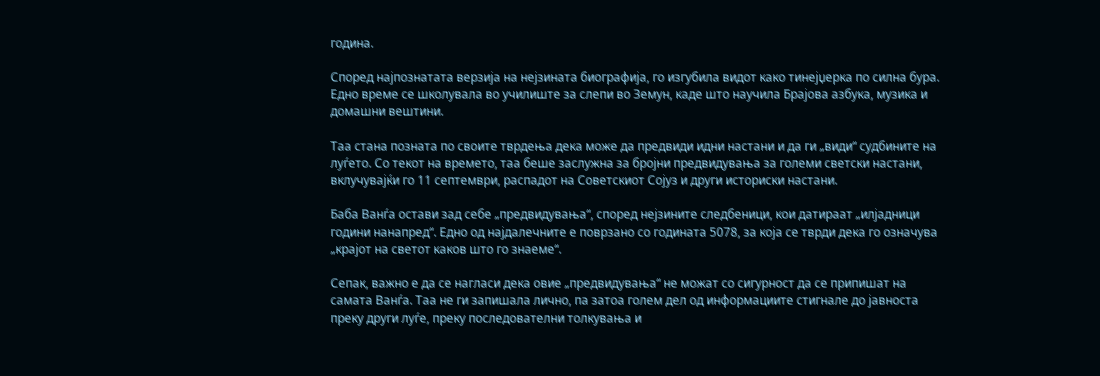година.

Според најпознатата верзија на нејзината биографија, го изгубила видот како тинејџерка по силна бура. Едно време се школувала во училиште за слепи во Земун, каде што научила Брајова азбука, музика и домашни вештини.

Таа стана позната по своите тврдења дека може да предвиди идни настани и да ги „види“ судбините на луѓето. Со текот на времето, таа беше заслужна за бројни предвидувања за големи светски настани, вклучувајќи го 11 септември, распадот на Советскиот Сојуз и други историски настани.

Баба Ванѓа остави зад себе „предвидувања“, според нејзините следбеници, кои датираат „илјадници години нанапред“. Едно од најдалечните е поврзано со годината 5078, за која се тврди дека го означува „крајот на светот каков што го знаеме“.

Сепак, важно е да се нагласи дека овие „предвидувања“ не можат со сигурност да се припишат на самата Ванѓа. Таа не ги запишала лично, па затоа голем дел од информациите стигнале до јавноста преку други луѓе, преку последователни толкувања и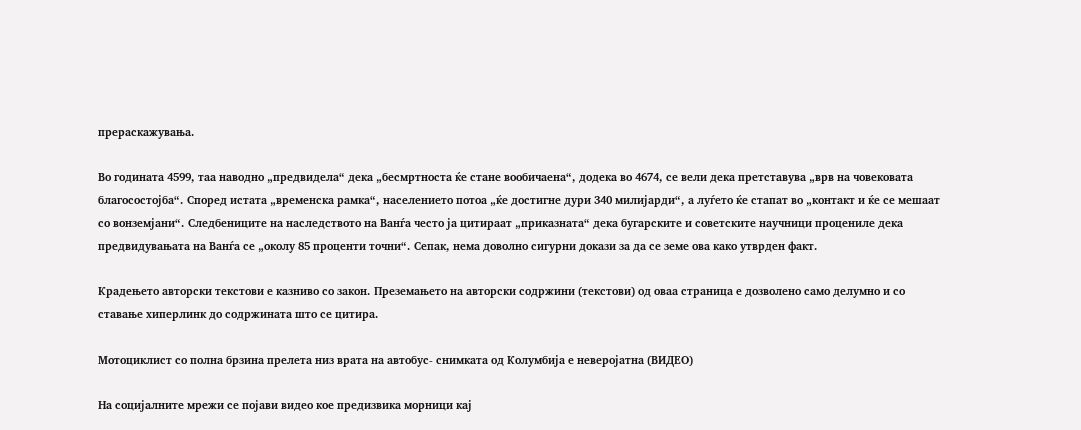прераскажувања.

Во годината 4599, таа наводно „предвидела“ дека „бесмртноста ќе стане вообичаена“, додека во 4674, се вели дека претставува „врв на човековата благосостојба“. Според истата „временска рамка“, населението потоа „ќе достигне дури 340 милијарди“, а луѓето ќе стапат во „контакт и ќе се мешаат со вонземјани“. Следбениците на наследството на Ванѓа често ја цитираат „приказната“ дека бугарските и советските научници процениле дека предвидувањата на Ванѓа се „околу 85 проценти точни“. Сепак, нема доволно сигурни докази за да се земе ова како утврден факт.

Крадењето авторски текстови е казниво со закон. Преземањето на авторски содржини (текстови) од оваа страница е дозволено само делумно и со ставање хиперлинк до содржината што се цитира.

Мотоциклист со полна брзина прелета низ врата на автобус- снимката од Колумбија е неверојатна (ВИДЕО)

На социјалните мрежи се појави видео кое предизвика морници кај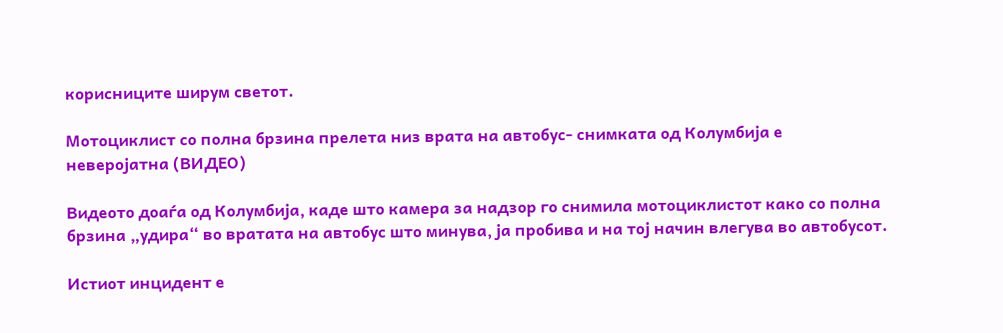корисниците ширум светот.

Мотоциклист со полна брзина прелета низ врата на автобус- снимката од Колумбија е неверојатна (ВИДЕО)

Видеото доаѓа од Колумбија, каде што камера за надзор го снимила мотоциклистот како со полна брзина „удира“ во вратата на автобус што минува, ја пробива и на тој начин влегува во автобусот.

Истиот инцидент е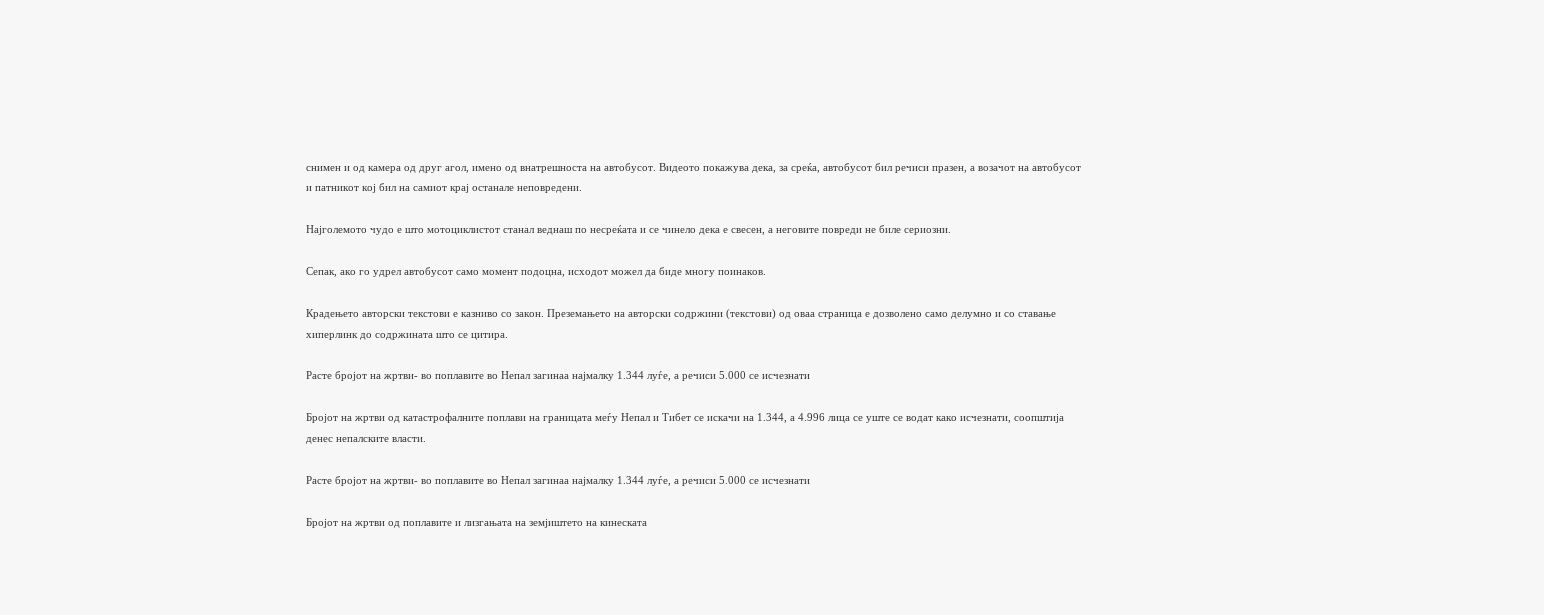снимен и од камера од друг агол, имено од внатрешноста на автобусот. Видеото покажува дека, за среќа, автобусот бил речиси празен, а возачот на автобусот и патникот кој бил на самиот крај останале неповредени.

Најголемото чудо е што мотоциклистот станал веднаш по несреќата и се чинело дека е свесен, а неговите повреди не биле сериозни.

Сепак, ако го удрел автобусот само момент подоцна, исходот можел да биде многу поинаков.

Крадењето авторски текстови е казниво со закон. Преземањето на авторски содржини (текстови) од оваа страница е дозволено само делумно и со ставање хиперлинк до содржината што се цитира.

Расте бројот на жртви- во поплавите во Непал загинаа најмалку 1.344 луѓе, а речиси 5.000 се исчезнати

Бројот на жртви од катастрофалните поплави на границата меѓу Непал и Тибет се искачи на 1.344, а 4.996 лица се уште се водат како исчезнати, соопштија денес непалските власти.

Расте бројот на жртви- во поплавите во Непал загинаа најмалку 1.344 луѓе, а речиси 5.000 се исчезнати

Бројот на жртви од поплавите и лизгањата на земјиштето на кинеската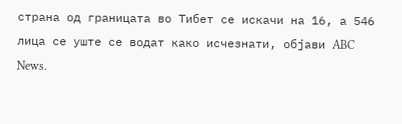страна од границата во Тибет се искачи на 16, а 546 лица се уште се водат како исчезнати, објави ABC News.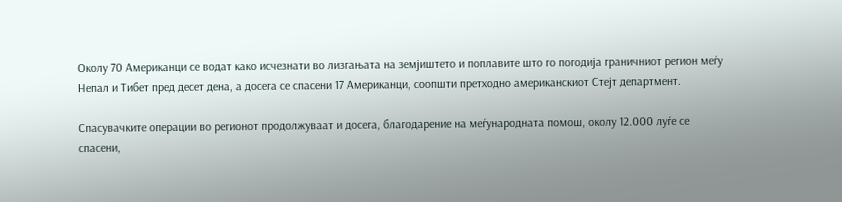Околу 70 Американци се водат како исчезнати во лизгањата на земјиштето и поплавите што го погодија граничниот регион меѓу Непал и Тибет пред десет дена, а досега се спасени 17 Американци, соопшти претходно американскиот Стејт департмент.

Спасувачките операции во регионот продолжуваат и досега, благодарение на меѓународната помош, околу 12.000 луѓе се спасени,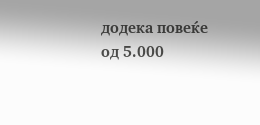додека повеќе од 5.000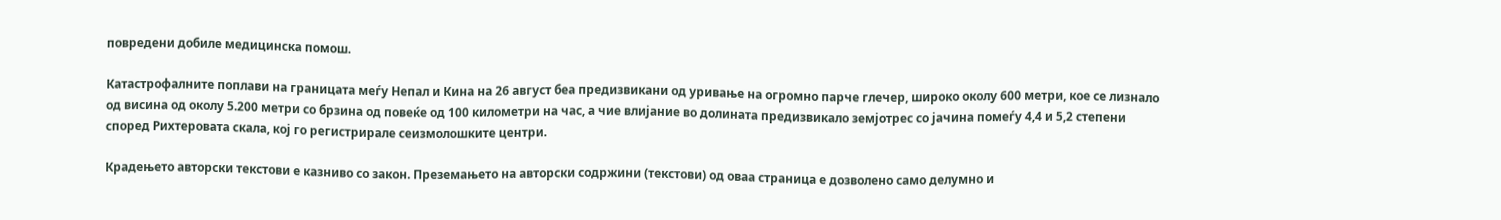повредени добиле медицинска помош.

Катастрофалните поплави на границата меѓу Непал и Кина на 26 август беа предизвикани од уривање на огромно парче глечер, широко околу 600 метри, кое се лизнало од висина од околу 5.200 метри со брзина од повеќе од 100 километри на час, а чие влијание во долината предизвикало земјотрес со јачина помеѓу 4,4 и 5,2 степени според Рихтеровата скала, кој го регистрирале сеизмолошките центри.

Крадењето авторски текстови е казниво со закон. Преземањето на авторски содржини (текстови) од оваа страница е дозволено само делумно и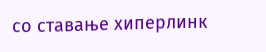со ставање хиперлинк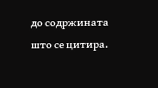до содржината што се цитира.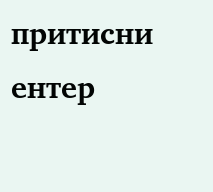притисни ентер